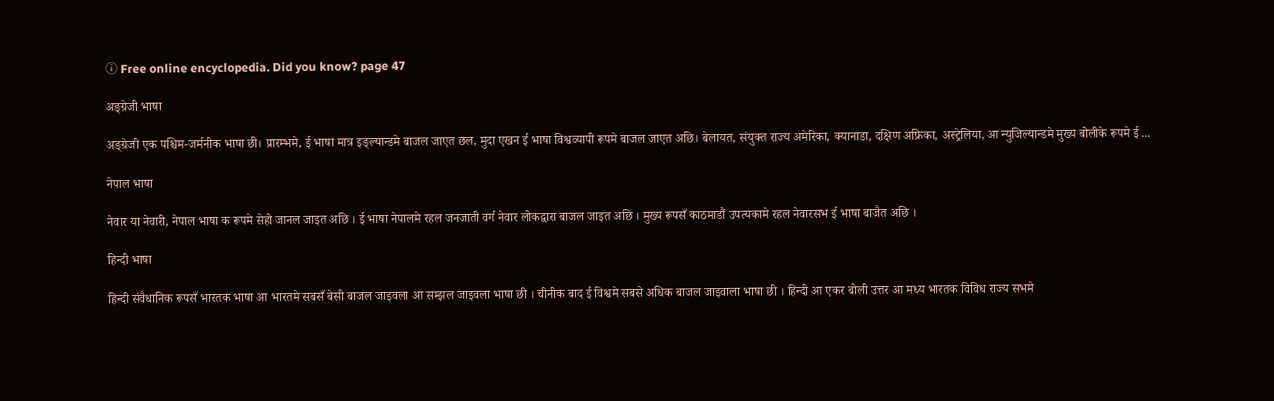ⓘ Free online encyclopedia. Did you know? page 47

अङ्ग्रेजी भाषा

अङ्ग्रेजी एक पश्चिम-जर्मनीक भाषा छी। प्रारम्भमे, ई भाषा मात्र इङ्ल्यान्डमे बाजल जाएत छल, मुदा एखन ई भाषा विश्वव्यापी रूपमे बाजल जाएत अछि। बेलायत, संयुक्त राज्य अमेरिका, क्यानाडा, दक्षिण अफ्रिका, अस्ट्रेलिया, आ न्युजिल्यान्डमे मुख्य बोलीके रूपमे ई ...

नेपाल भाषा

नेवार या नेवारी, नेपाल भाषा क रूपमे सेहो जानल जाइत अछि । ई भाषा नेपालमे रहल जनजाती वर्ग नेवार लोकद्वारा बाजल जाइत अछि । मुख्य रूपसँ काठमाडौं उपत्यकामे रहल नेवारसभ ई भाषा बाजैत अछि ।

हिन्दी भाषा

हिन्दी संवैधानिक रूपसँ भारतक भाषा आ भारतमे सबसँ बेसी बाजल जाइवला आ सम्झल जाइवला भाषा छी । चीनीक बाद ई विश्वमे सबसे अधिक बाजल जाइवाला भाषा छी । हिन्दी आ एकर बोली उत्तर आ मध्य भारतक विविध राज्य सभमे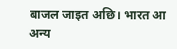बाजल जाइत अछि। भारत आ अन्य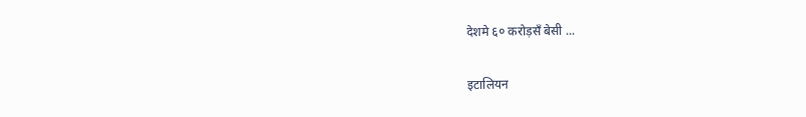देशमे ६० करोड़सँ बेसी ...

इटालियन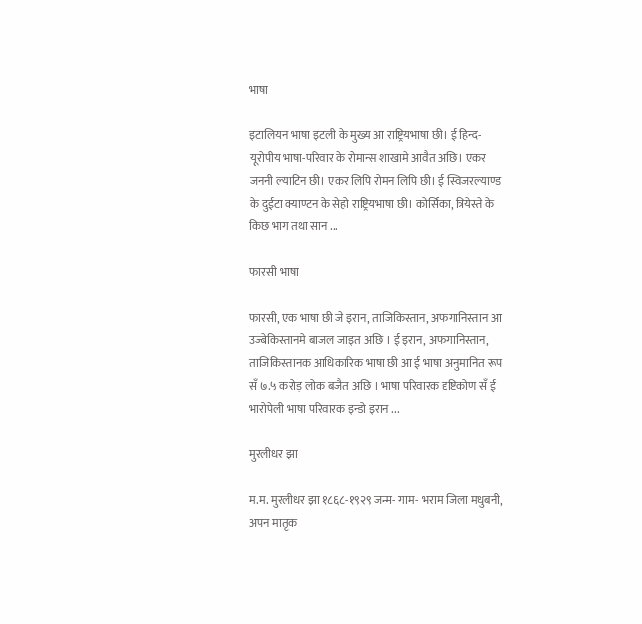भाषा

इटालियन भाषा इटली के मुख्य आ राष्ट्रियभाषा छी। ई हिन्द-यूरोपीय भाषा-परिवार के रोमान्स शाखामे आवैत अछि। एकर जननी ल्याटिन छी। एकर लिपि रोमन लिपि छी। ई स्विजरल्याण्ड के दुईटा क्याण्टन के सेहो राष्ट्रियभाषा छी। कोर्सिका, त्रियेस्ते के किछ भाग तथा सान ...

फारसी भाषा

फारसी, एक भाषा छी जे इरान, ताजिकिस्तान, अफगानिस्तान आ उज्बेकिस्तानमे बाजल जाइत अछि । ई इरान, अफगानिस्तान, ताजिकिस्तानक आधिकारिक भाषा छी आ ई भाषा अनुमानित रूप सँ ७.५ करोड़ लोक बजैत अछि । भाषा परिवारक दृष्टिकोण सँ ई भारोपेली भाषा परिवारक इन्डो इरान ...

मुरलीधर झा

म.म. मुरलीधर झा १८६८-१९२९ जन्म- गाम- भराम जिला मधुबनी, अपन मातृक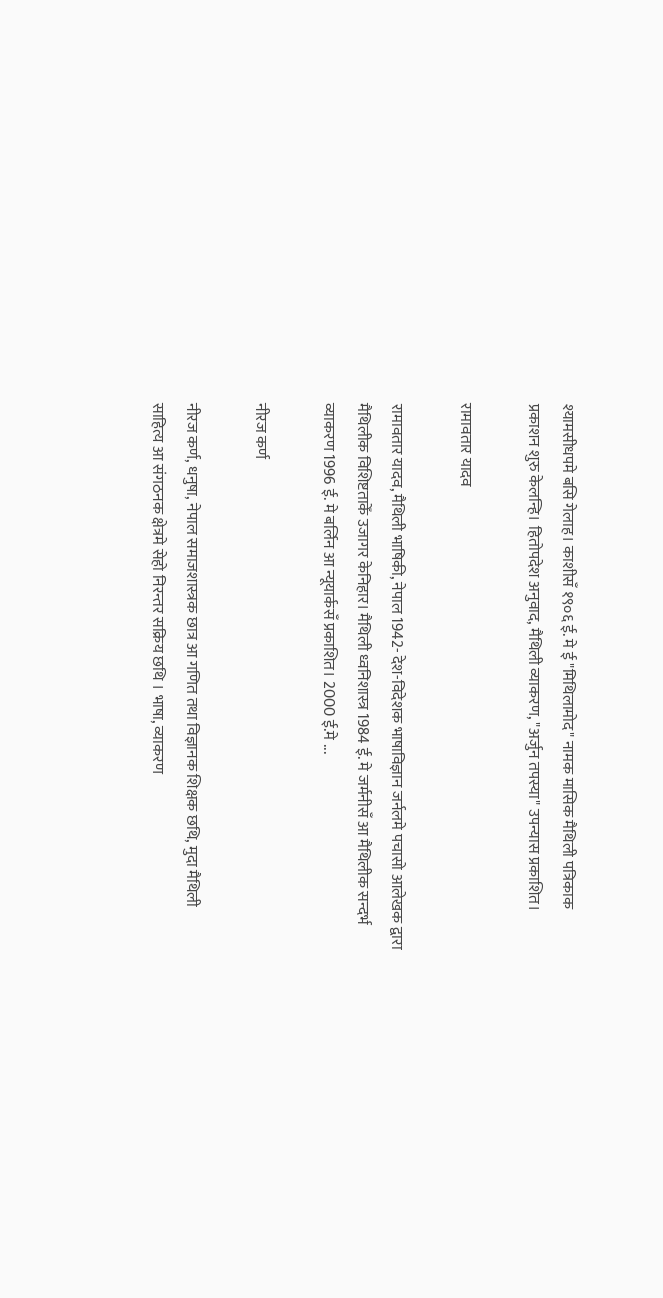श्यामसीधपमे बसि गेलाह। काशीसँ १९०६ ई. मे ई "मिथिलामोद" नामक मासिक मैथिली पत्रिकाक प्रकाशन शुरु केलन्हि। हितोपदेश अनुवाद, मैथिली व्याकरण, "अर्जुन तपस्या" उपन्यास प्रकाशित।

रामावतार यादव

रामावतार यादव, मैथिली भाषिकी, नेपाल 1942- देश-विदेशक भाषाविज्ञान जर्नलमे पचासो आलेखक द्वारा मैथिलीक विशिष्टताकेँ उजागर केनिहार। मैथिली ध्वनिशास्त्र 1984 ई. मे जर्मनीसँ आ मैथिलीक सन्दर्भ व्याकरण 1996 ई. मे बर्लिन आ न्यूयार्कसँ प्रकाशित। 2000 ई.मे ...

नीरज कर्ण

नीरज कर्ण, धनुषा, नेपाल समाजशास्त्रक छात्र आ गणित तथा विज्ञानक शिक्षक छथि, मुदा मैथिली साहित्य आ संगठनक क्षेत्रमे सेहो निरन्तर सक्रिय छथि । भाषा, व्याकरण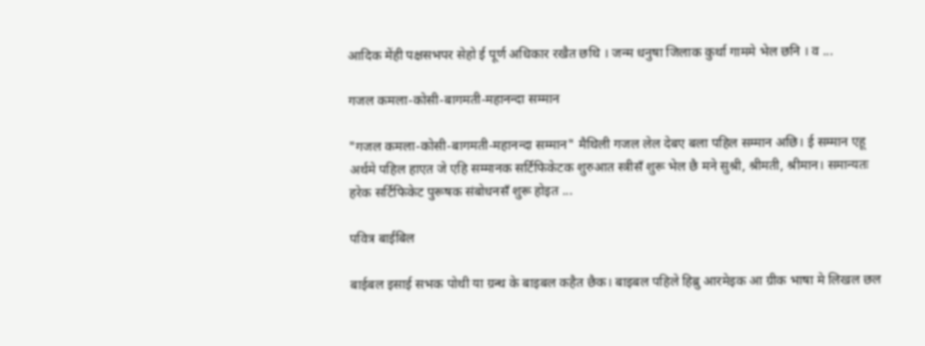आदिक मेंही पक्षसभपर सेहो ई पूर्ण अधिकार रखैत छथि । जन्म धनुषा जिलाक कुर्था गाममे भेल छनि । व ...

गजल कमला-कोसी-बागमती-महानन्दा सम्मान

"गजल कमला-कोसी-बागमती-महानन्दा सम्मान" मैथिली गजल लेल देबए बला पहिल सम्मान अछि। ई सम्मान एहू अर्थमे पहिल हाएत जे एहि सम्मानक सर्टिफिकेटक शुरुआत स्त्रीसँ शुरू भेल छै मने सुश्री, श्रीमती, श्रीमान। समान्यतः हरेक सर्टिफिकेट पुरूषक संबोधनसँ शुरू होइत ...

पवित्र बाईबिल

बाईबल इसाई सभक पोथी या ग्रन्थ के बाइबल कहैत छैक। बाइबल पहिले हिब्रु आरमेइक आ ग्रीक भाषा मे लिखल छल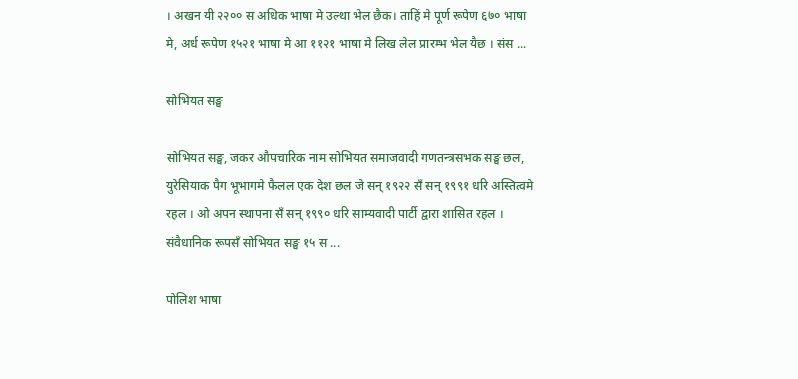। अखन यी २२०० स अधिक भाषा मे उल्था भेल छैक। ताहिं मे पूर्ण रूपेण ६७० भाषा मे, अर्ध रूपेण १५२१ भाषा मे आ ११२१ भाषा मे लिख लेल प्रारम्भ भेल यैछ । संस ...

सोभियत सङ्घ

सोभियत सङ्घ, जकर औपचारिक नाम सोभियत समाजवादी गणतन्त्रसभक सङ्घ छल, युरेसियाक पैग भूभागमे फैलल एक देश छल जे सन् १९२२ सँ सन् १९९१ धरि अस्तित्वमे रहल । ओ अपन स्थापना सँ सन् १९९० धरि साम्यवादी पार्टी द्वारा शासित रहल । संवैधानिक रूपसँ सोभियत सङ्घ १५ स ...

पोलिश भाषा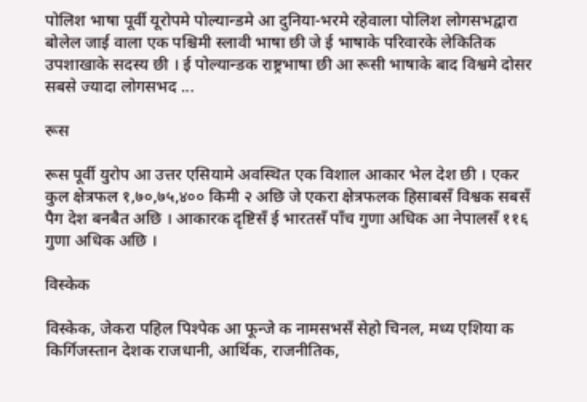पोलिश भाषा पूर्वी यूरोपमे पोल्यान्डमे आ दुनिया-भरमे रहेवाला पोलिश लोगसभद्वारा बोलेल जाई वाला एक पश्चिमी स्लावी भाषा छी जे ई भाषाके परिवारके लेकितिक उपशाखाके सदस्य छी । ई पोल्यान्डक राष्ट्रभाषा छी आ रूसी भाषाके बाद विश्वमे दोसर सबसे ज्यादा लोगसभद ...

रूस

रूस पूर्वी युरोप आ उत्तर एसियामे अवस्थित एक विशाल आकार भेल देश छी । एकर कुल क्षेत्रफल १,७०,७५,४०० किमी २ अछि जे एकरा क्षेत्रफलक हिसाबसँ विश्वक सबसँ पैग देश बनबैत अछि । आकारक दृष्टिसँ ई भारतसँ पाँच गुणा अधिक आ नेपालसँ ११६ गुणा अधिक अछि ।

विस्केक

विस्केक, जेकरा पहिल पिश्पेक आ फून्जे क नामसभसँ सेहो चिनल, मध्य एशिया क किर्गिजस्तान देशक राजधानी, आर्थिक, राजनीतिक,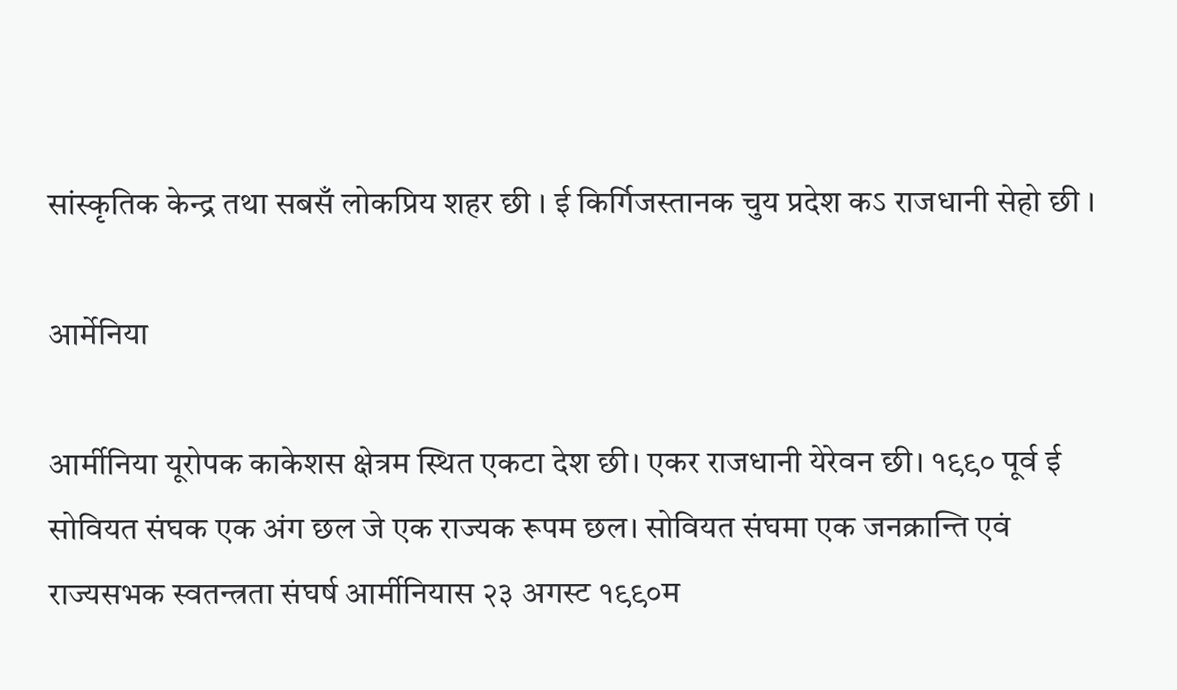सांस्कृतिक केन्द्र तथा सबसँ लोकप्रिय शहर छी । ई किर्गिजस्तानक चुय प्रदेश कऽ राजधानी सेहो छी ।

आर्मेनिया

आर्मीनिया यूरोपक काकेशस क्षेत्रम स्थित एकटा देश छी। एकर राजधानी येरेवन छी। १९९० पूर्व ई सोवियत संघक एक अंग छल जे एक राज्यक रूपम छल। सोवियत संघमा एक जनक्रान्ति एवं राज्यसभक स्वतन्त्रता संघर्ष आर्मीनियास २३ अगस्ट १९९०म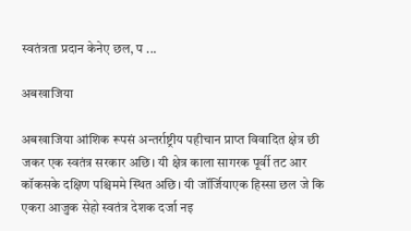स्वतंत्रता प्रदान केनेए छल, प ...

अबखाजिया

अबखाजिया आंशिक रूपसं अन्तर्राष्ट्रीय पहीचान प्राप्त विवादित क्षेत्र छी जकर एक स्वतंत्र सरकार अछि। यी क्षेत्र काला सागरक पूर्वी तट आर कॉकसके दक्षिण पश्चिममे स्थित अछि। यी जॉर्जियाएक हिस्सा छल जे कि एकरा आजुक सेहो स्वतंत्र देशक दर्जा नइ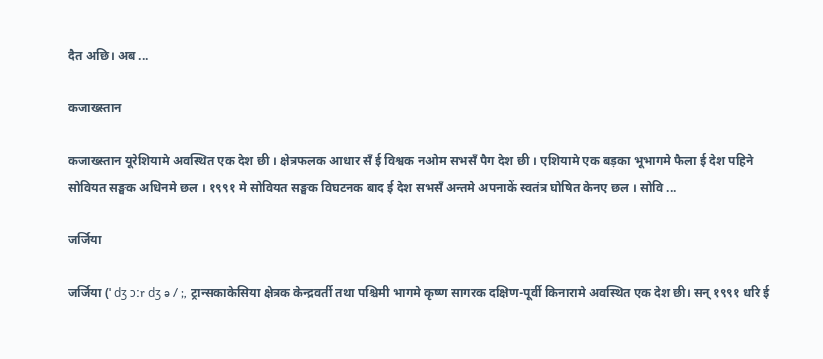दैत अछि। अब ...

कजाख्स्तान

कजाख्स्तान यूरेशियामे अवस्थित एक देश छी । क्षेत्रफलक आधार सँ ई विश्वक नओम सभसँ पैग देश छी । एशियामे एक बड़का भूभागमे फैला ई देश पहिने सोवियत सङ्घक अधिनमे छल । १९९१ मे सोवियत सङ्घक विघटनक बाद ई देश सभसँ अन्तमे अपनाकें स्वतंत्र घोषित केनए छल । सोवि ...

जर्जिया

जर्जिया (ˈ dʒ ɔːr dʒ ə / ;, ट्रान्सकाकेसिया क्षेत्रक केन्द्रवर्ती तथा पश्चिमी भागमे कृष्ण सागरक दक्षिण-पूर्वी किनारामे अवस्थित एक देश छी। सन् १९९१ धरि ई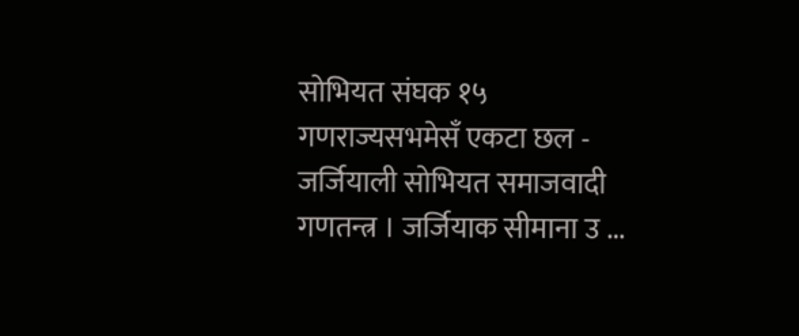सोभियत संघक १५ गणराज्यसभमेसँ एकटा छल - जर्जियाली सोभियत समाजवादी गणतन्त्र । जर्जियाक सीमाना उ ...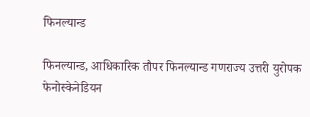फिनल्यान्ड

फिनल्यान्ड, आधिकारिक तौपर फिनल्यान्ड गणराज्य उत्तरी युरोपक फेनोस्केनेडियन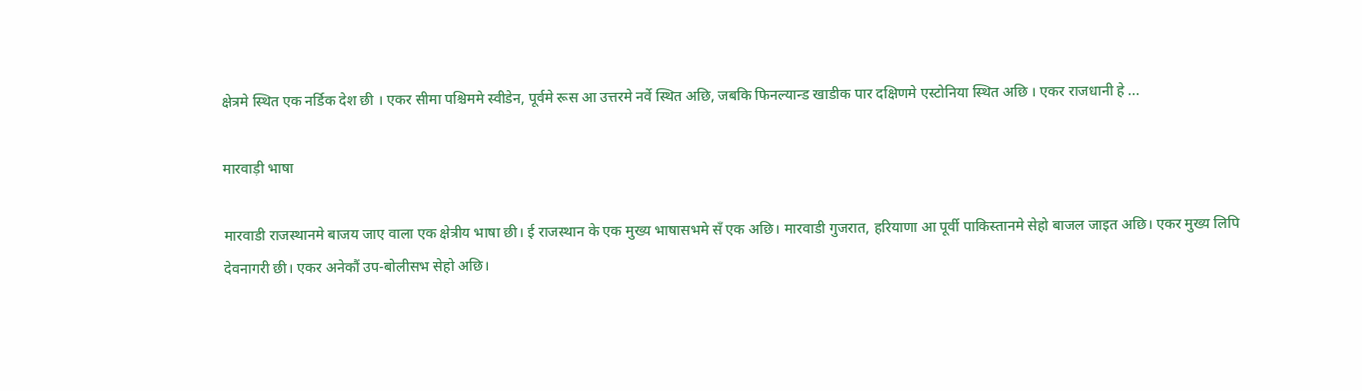क्षेत्रमे स्थित एक नर्डिक देश छी । एकर सीमा पश्चिममे स्वीडेन, पूर्वमे रूस आ उत्तरमे नर्वे स्थित अछि, जबकि फिनल्यान्ड खाडीक पार दक्षिणमे एस्टोनिया स्थित अछि । एकर राजधानी हे ...

मारवाड़ी भाषा

मारवाडी राजस्थानमे बाजय जाए वाला एक क्षेत्रीय भाषा छी। ई राजस्थान के एक मुख्य भाषासभमे सँ एक अछि। मारवाडी गुजरात, हरियाणा आ पूर्वी पाकिस्तानमे सेहो बाजल जाइत अछि। एकर मुख्य लिपि देवनागरी छी। एकर अनेकौं उप-बोलीसभ सेहो अछि।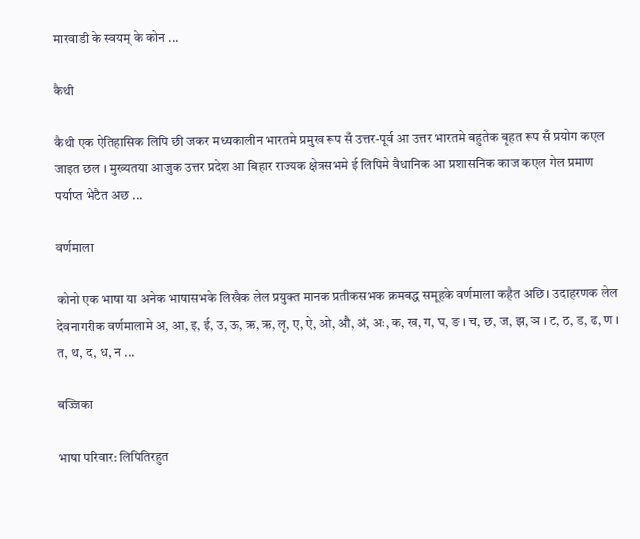मारवाडी के स्वयम् के कोन ...

कैथी

कैथी एक ऐतिहासिक लिपि छी जकर मध्यकालीन भारतमे प्रमुख रूप सँ उत्तर-पूर्व आ उत्तर भारतमे बहुतेक बृहत रूप सँ प्रयोग कएल जाइत छल । मुख्यतया आजुक उत्तर प्रदेश आ बिहार राज्यक क्षेत्रसभमे ई लिपिमे वैधानिक आ प्रशासनिक काज कएल गेल प्रमाण पर्याप्त भेटैत अछ ...

वर्णमाला

कोनो एक भाषा या अनेक भाषासभके लिखैक लेल प्रयुक्त मानक प्रतीकसभक क्रमबद्ध समूहके वर्णमाला कहैत अछि। उदाहरणक लेल देवनागरीक वर्णमालामे अ, आ, इ, ई, उ, ऊ, ऋ, ऋ, लृ, ए, ऐ, ओ, औ, अं, अः, क, ख, ग, घ, ङ । च, छ, ज, झ, ञ । ट, ठ, ड, ढ, ण । त, थ, द, ध, न ...

बज्जिका

भाषा परिवार: लिपितिरहुत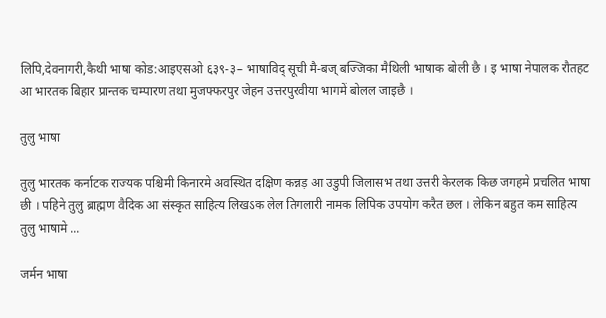लिपि,देवनागरी,कैथी भाषा कोड:आइएसओ ६३९-३– भाषाविद् सूची मै-बज् बज्जिका मैथिली भाषाक बोली छै । इ भाषा नेपालक रौतहट आ भारतक बिहार प्रान्तक चम्पारण तथा मुजफ्फरपुर जेहन उत्तरपुरवीया भागमें बोलल जाइछै ।

तुलु भाषा

तुलु भारतक कर्नाटक राज्यक पश्चिमी किनारमे अवस्थित दक्षिण कन्नड़ आ उडुपी जिलासभ तथा उत्तरी केरलक किछ जगहमे प्रचलित भाषा छी । पहिने तुलु ब्राह्मण वैदिक आ संस्कृत साहित्य लिखऽक लेल तिगलारी नामक लिपिक उपयोग करैत छल । लेकिन बहुत कम साहित्य तुलु भाषामे ...

जर्मन भाषा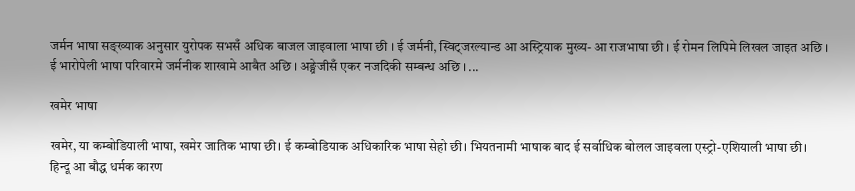जर्मन भाषा सङ्ख्याक अनुसार युरोपक सभसँ अधिक बाजल जाइवाला भाषा छी । ई जर्मनी, स्विट्जरल्यान्ड आ अस्ट्रियाक मुख्य- आ राजभाषा छी । ई रोमन लिपिमे लिखल जाइत अछि । ई भारोपेली भाषा परिवारमे जर्मनीक शाखामे आबैत अछि । अङ्ग्रेजीसँ एकर नजदिकी सम्बन्ध अछि । ...

खमेर भाषा

खमेर, या कम्बोडियाली भाषा, खमेर जातिक भाषा छी। ई कम्बोडियाक अधिकारिक भाषा सेहो छी। भियतनामी भाषाक बाद ई सर्वाधिक बोलल जाइवला एस्ट्रो-एशियाली भाषा छी। हिन्दू आ बौद्ध धर्मक कारण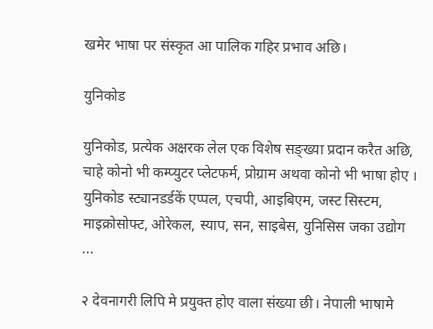खमेर भाषा पर संस्कृत आ पालिक गहिर प्रभाव अछि।

युनिकोड

युनिकोड, प्रत्येक अक्षरक लेल एक विशेष सङ्ख्या प्रदान करैत अछि, चाहे कोनो भी कम्प्युटर प्लेटफर्म, प्रोग्राम अथवा कोनो भी भाषा होए । युनिकोड स्ट्यानडर्डकें एप्पल, एचपी, आइबिएम, जस्ट सिस्टम, माइक्रोसोफ्ट, ओरेकल, स्याप, सन, साइबेस, युनिसिस जका उद्योग ...

२ देवनागरी लिपि मे प्रयुक्त होए वाला संख्या छी। नेपाली भाषामे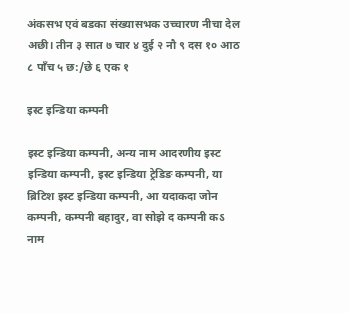अंकसभ एवं बडका संख्यासभक उच्चारण नीचा देल अछी। तीन ३ सात ७ चार ४ दुई २ नौ ९ दस १० आठ ८ पाँच ५ छ:/छे ६ एक १

इस्ट इन्डिया कम्पनी

इस्ट इन्डिया कम्पनी, अन्य नाम आदरणीय इस्ट इन्डिया कम्पनी, इस्ट इन्डिया ट्रेडिङ कम्पनी, या ब्रिटिश इस्ट इन्डिया कम्पनी, आ यदाकदा जोन कम्पनी, कम्पनी बहादुर, वा सोझे द कम्पनी कऽ नाम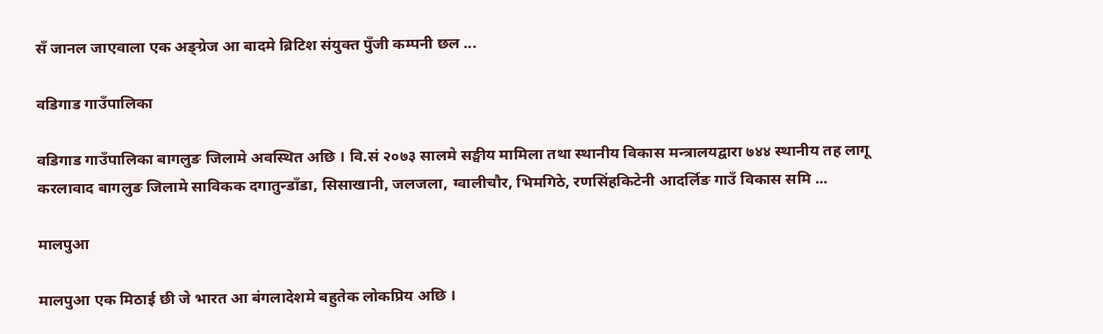सँ जानल जाएवाला एक अङ्ग्रेज आ बादमे ब्रिटिश संयुक्त पुँजी कम्पनी छल ...

वडिगाड गाउँपालिका

वडिगाड गाउँपालिका बागलुङ जिलामे अवस्थित अछि । वि.सं २०७३ सालमे सङ्घीय मामिला तथा स्थानीय विकास मन्त्रालयद्वारा ७४४ स्थानीय तह लागू करलावाद बागलुङ जिलामे साविकक दगातुन्डाँडा, सिसाखानी, जलजला, ग्वालीचौर, भिमगिठे, रणसिंहकिटेनी आदर्लिङ गाउँ विकास समि ...

मालपुआ

मालपुआ एक मिठाई छी जे भारत आ बंगलादेशमे बहुतेक लोकप्रिय अछि ।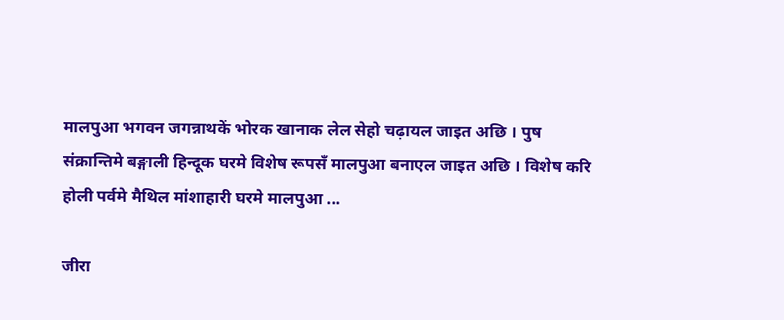मालपुआ भगवन जगन्नाथकें भोरक खानाक लेल सेहो चढ़ायल जाइत अछि । पुष संक्रान्तिमे बङ्गाली हिन्दूक घरमे विशेष रूपसँ मालपुआ बनाएल जाइत अछि । विशेष करि होली पर्वमे मैथिल मांशाहारी घरमे मालपुआ ...

जीरा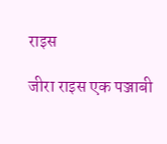राइस

जीरा राइस एक पञ्जाबी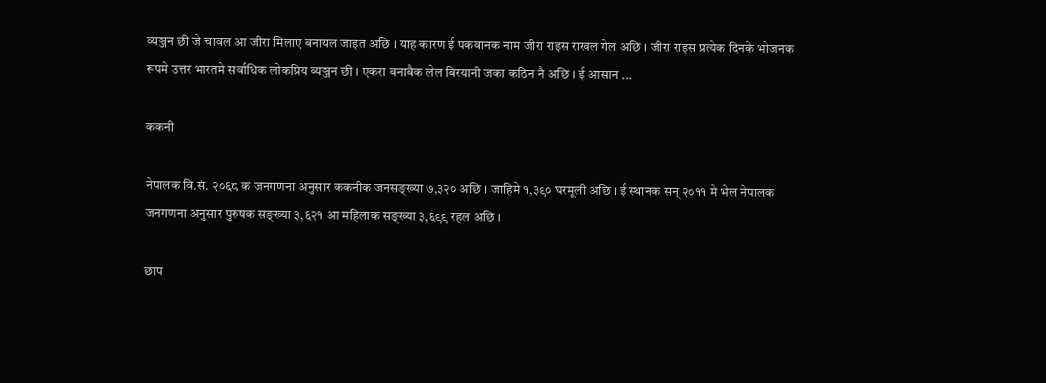व्यञ्जन छी जे चावल आ जीरा मिलाए बनायल जाइत अछि । याह कारण ई पकवानक नाम जीरा राइस राखल गेल अछि । जीरा राइस प्रत्येक दिनके भोजनक रूपमे उत्तर भारतमे सर्वाधिक लोकप्रिय व्यञ्जन छी । एकरा बनाबैक लेल बिरयानी जका कठिन नै अछि । ई आसान ...

ककनी

नेपालक वि.सं. २०६८ क जनगणना अनुसार ककनीक जनसङ्ख्या ७,३२० अछि । जाहिमे १,३९० घरमूली अछि । ई स्थानक सन् २०११ मे भेल नेपालक जनगणना अनुसार पुरुषक सङ्ख्या ३,६२१ आ महिलाक सङ्ख्या ३,६९९ रहल अछि ।

छाप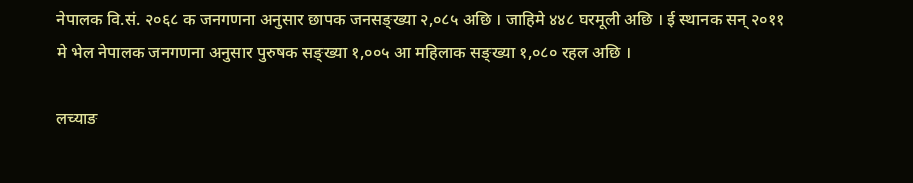नेपालक वि.सं. २०६८ क जनगणना अनुसार छापक जनसङ्ख्या २,०८५ अछि । जाहिमे ४४८ घरमूली अछि । ई स्थानक सन् २०११ मे भेल नेपालक जनगणना अनुसार पुरुषक सङ्ख्या १,००५ आ महिलाक सङ्ख्या १,०८० रहल अछि ।

लच्याङ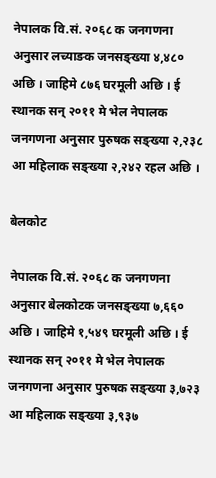नेपालक वि.सं. २०६८ क जनगणना अनुसार लच्याङक जनसङ्ख्या ४,४८० अछि । जाहिमे ८७६ घरमूली अछि । ई स्थानक सन् २०११ मे भेल नेपालक जनगणना अनुसार पुरुषक सङ्ख्या २,२३८ आ महिलाक सङ्ख्या २,२४२ रहल अछि ।

बेलकोट

नेपालक वि.सं. २०६८ क जनगणना अनुसार बेलकोटक जनसङ्ख्या ७,६६० अछि । जाहिमे १,५४९ घरमूली अछि । ई स्थानक सन् २०११ मे भेल नेपालक जनगणना अनुसार पुरुषक सङ्ख्या ३,७२३ आ महिलाक सङ्ख्या ३,९३७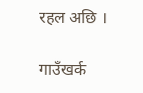रहल अछि ।

गाउँखर्क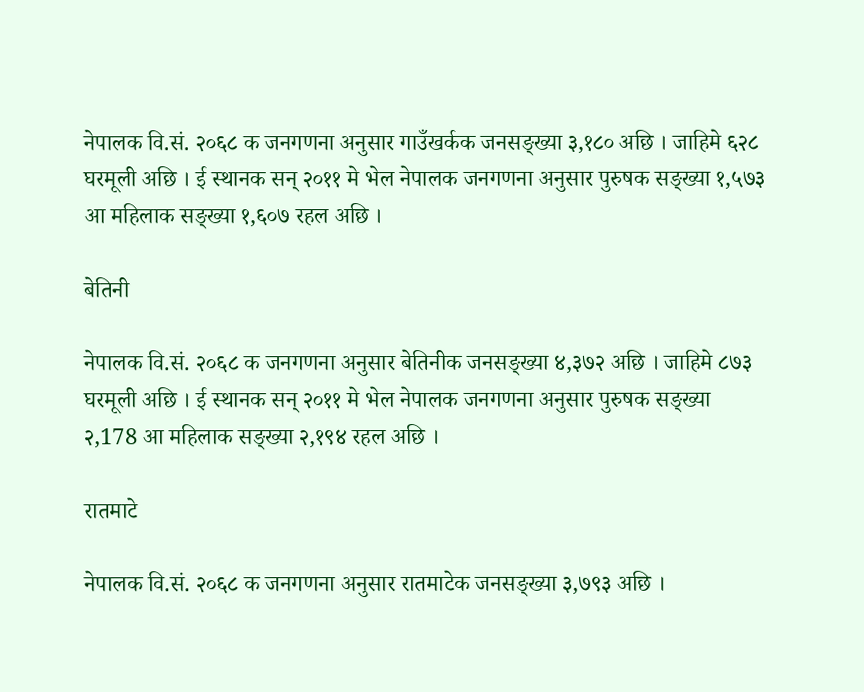नेपालक वि.सं. २०६८ क जनगणना अनुसार गाउँखर्कक जनसङ्ख्या ३,१८० अछि । जाहिमे ६२८ घरमूली अछि । ई स्थानक सन् २०११ मे भेल नेपालक जनगणना अनुसार पुरुषक सङ्ख्या १,५७३ आ महिलाक सङ्ख्या १,६०७ रहल अछि ।

बेतिनी

नेपालक वि.सं. २०६८ क जनगणना अनुसार बेतिनीक जनसङ्ख्या ४,३७२ अछि । जाहिमे ८७३ घरमूली अछि । ई स्थानक सन् २०११ मे भेल नेपालक जनगणना अनुसार पुरुषक सङ्ख्या २,178 आ महिलाक सङ्ख्या २,१९४ रहल अछि ।

रातमाटे

नेपालक वि.सं. २०६८ क जनगणना अनुसार रातमाटेक जनसङ्ख्या ३,७९३ अछि ।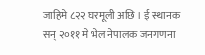जाहिमे ८२२ घरमूली अछि । ई स्थानक सन् २०११ मे भेल नेपालक जनगणना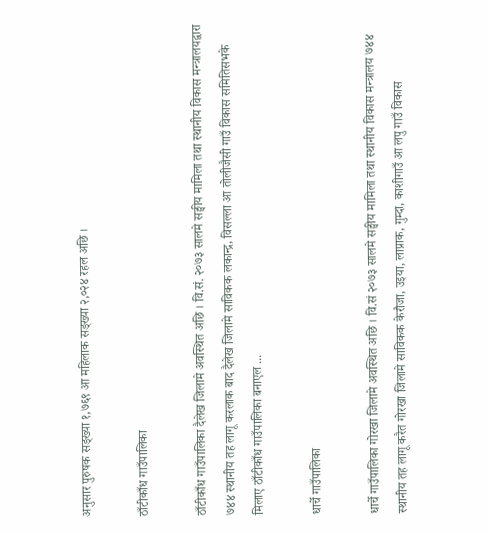अनुसार पुरुषक सङ्ख्या १,७६९ आ महिलाक सङ्ख्या २,०२४ रहल अछि ।

ठाँटीकाँध गाउँपालिका

ठाँटीकाँध गाउँपालिका दैलेख जिलामे अवस्थित अछि । वि.सं. २०७३ सालमे सङ्घीय मामिला तथा स्थानीय विकास मन्त्रालयद्वारा ७४४ स्थानीय तह लागू करलाक बाद दैलेख जिलामे साविकक लकान्द्र, विसल्ला आ तोलीजैसी गाउँ विकास समितिसभके मिलाए ठाँटीकाँध गाउँपालिका बनाएल ...

धार्चे गाउँपालिका

धार्चे गाउँपालिका गोरखा जिलामे अवस्थित अछि । वि.सं २०७३ सालमे सङ्घीय मामिला तथा स्थानीय विकास मन्त्रालय ७४४ स्थानीय तह लागू करैत गोरखा जिलामे साविकक केरौजा, उइया, लाप्राक, गुम्दा, काशीगाउँ आ लपु गाउँ विकास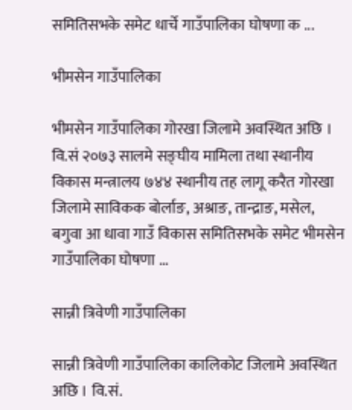समितिसभके समेट धार्चे गाउँपालिका घोषणा क ...

भीमसेन गाउँपालिका

भीमसेन गाउँपालिका गोरखा जिलामे अवस्थित अछि । वि.सं २०७३ सालमे सङ्घीय मामिला तथा स्थानीय विकास मन्त्रालय ७४४ स्थानीय तह लागू करैत गोरखा जिलामे साविकक बोर्लाङ, अश्राङ, तान्द्राङ, मसेल, बगुवा आ धावा गाउँ विकास समितिसभके समेट भीमसेन गाउँपालिका घोषणा ...

सान्नी त्रिवेणी गाउँपालिका

सान्नी त्रिवेणी गाउँपालिका कालिकोट जिलामे अवस्थित अछि । वि.सं.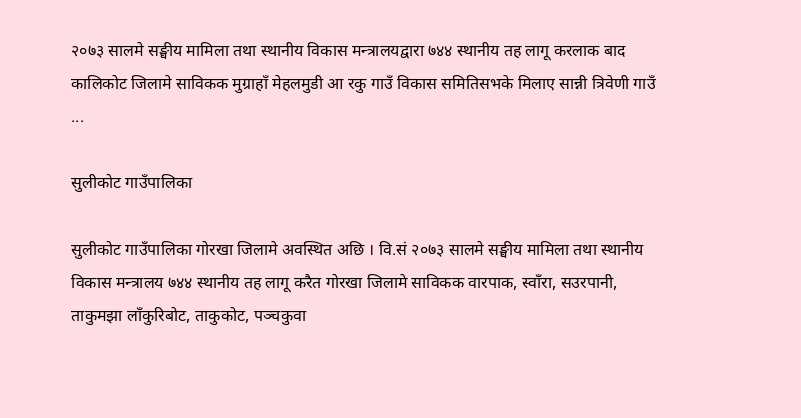२०७३ सालमे सङ्घीय मामिला तथा स्थानीय विकास मन्त्रालयद्वारा ७४४ स्थानीय तह लागू करलाक बाद कालिकोट जिलामे साविकक मुग्राहाँ मेहलमुडी आ रकु गाउँ विकास समितिसभके मिलाए सान्नी त्रिवेणी गाउँ ...

सुलीकोट गाउँपालिका

सुलीकोट गाउँपालिका गोरखा जिलामे अवस्थित अछि । वि.सं २०७३ सालमे सङ्घीय मामिला तथा स्थानीय विकास मन्त्रालय ७४४ स्थानीय तह लागू करैत गोरखा जिलामे साविकक वारपाक, स्वाँरा, सउरपानी, ताकुमझा लाँकुरिबोट, ताकुकोट, पञ्चकुवा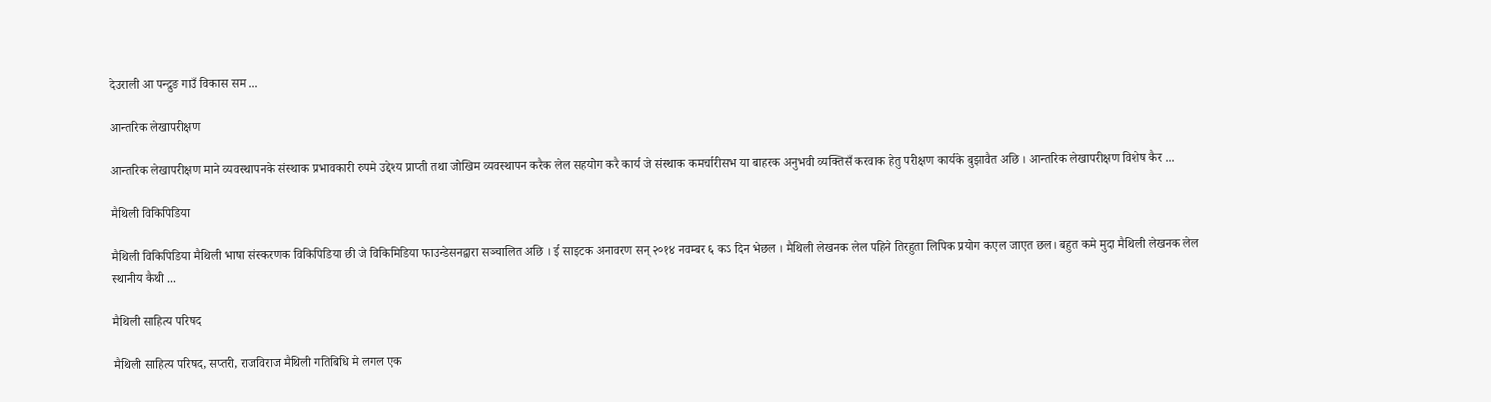देउराली आ पन्द्रुङ गाउँ विकास सम ...

आन्तरिक लेखापरीक्षण

आन्तरिक लेखापरीक्षण माने व्यवस्थापनके संस्थाक प्रभावकारी रुपमे उद्देश्य प्राप्ती तथा जोखिम व्यवस्थापन करैक लेल सहयोग करै कार्य जे संस्थाक कमर्चारीसभ या बाहरक अनुभवी व्यक्तिसँ करवाक हेतु परीक्षण कार्यके बुझावैत अछि । आन्तरिक लेखापरीक्षण विशेष कैर ...

मैथिली विकिपिडिया

मैथिली विकिपिडिया मैथिली भाषा संस्करणक विकिपिडिया छी जे विकिमिडिया फाउन्डेसनद्वारा सञ्चालित अछि । ई साइटक अनावरण सन् २०१४ नवम्बर ६ कऽ दिन भेछल । मैथिली लेखनक लेल पहिने तिरहुता लिपिक प्रयोग कएल जाएत छल। बहुत कमे मुदा मैथिली लेखनक लेल स्थानीय कैथी ...

मैथिली साहित्य परिषद

मैथिली साहित्य परिषद, सप्तरी, राजविराज मैथिली गतिबिधि मे लगल एक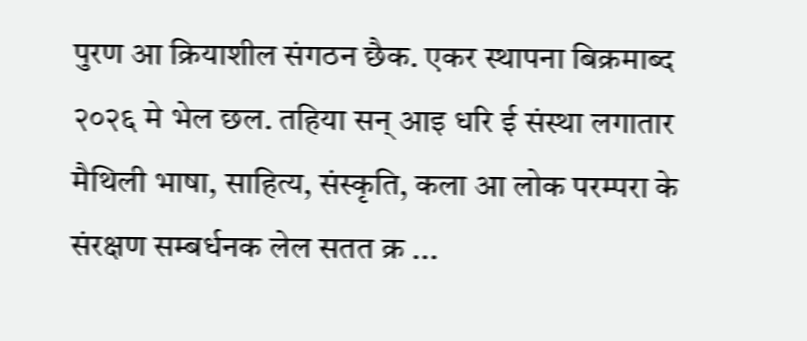पुरण आ क्रियाशील संगठन छैक. एकर स्थापना बिक्रमाब्द २०२६ मे भेल छल. तहिया सन् आइ धरि ई संस्था लगातार मैथिली भाषा, साहित्य, संस्कृति, कला आ लोक परम्परा के संरक्षण सम्बर्धनक लेल सतत क्र ...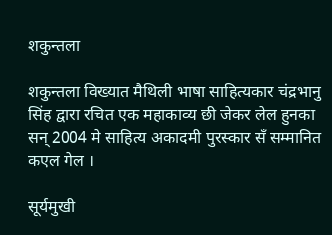शकुन्तला

शकुन्तला विख्यात मैथिली भाषा साहित्यकार चंद्रभानु सिंह द्वारा रचित एक महाकाव्य छी जेकर लेल हुनका सन् 2004 मे साहित्य अकादमी पुरस्कार सँ सम्मानित कएल गेल ।

सूर्यमुखी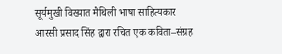सूर्यमुखी विख्यात मैथिली भाषा साहित्यकार आरसी प्रसाद सिंह द्वारा रचित एक कविता–संग्रह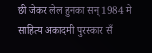छी जेकर लेल हुनका सन् 1984 मे साहित्य अकादमी पुरस्कार सँ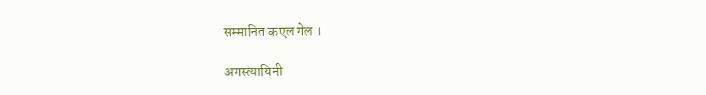सम्मानित कएल गेल ।

अगस्त्यायिनी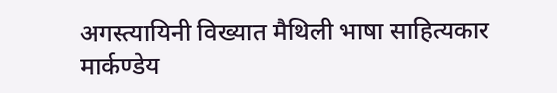अगस्त्यायिनी विख्यात मैथिली भाषा साहित्यकार मार्कण्डेय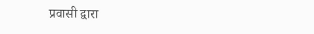प्रवासी द्वारा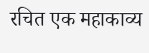रचित एक महाकाव्य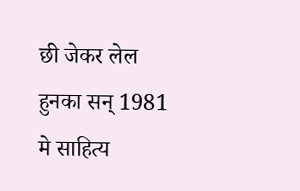छी जेकर लेल हुनका सन् 1981 मे साहित्य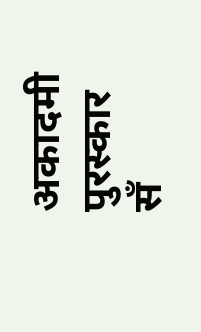अकादमी पुरस्कार सँ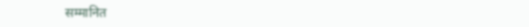सम्मानित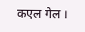कएल गेल ।